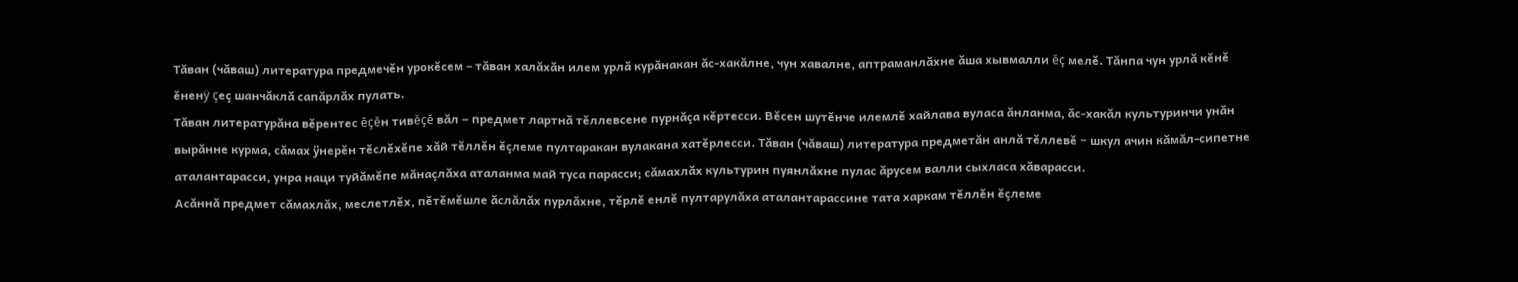Тăван (чăваш) литература предмечĕн урокĕсем – тăван халăхăн илем урлă курăнакан ăс-хакăлне, чун хавалне, аптраманлăхне ăша хывмалли ĕç мелĕ. Тăнпа чун урлă кĕнĕ ĕненÿ çеç шанчăклă сапăрлăх пулать.
Тăван литературăна вĕрентес ĕçĕн тивĕçĕ вăл ‒ предмет лартнă тĕллевсене пурнăçа кĕртесси. Вĕсен шутĕнче илемлĕ хайлава вуласа ăнланма, ăс-хакăл культуринчи унăн вырăнне курма, сăмах ÿнерĕн тĕслĕхĕпе хăй тĕллĕн ĕçлеме пултаракан вулакана хатĕрлесси. Тăван (чăваш) литература предметăн анлă тĕллевĕ − шкул ачин кăмăл-сипетне аталантарасси, унра наци туйăмĕпе мăнаçлăха аталанма май туса парасси; сăмахлăх культурин пуянлăхне пулас ăрусем валли сыхласа хăварасси.
Асăннă предмет сăмахлăх, меслетлĕх, пĕтĕмĕшле ăслăлăх пурлăхне, тĕрлĕ енлĕ пултарулăха аталантарассине тата харкам тĕллĕн ĕçлеме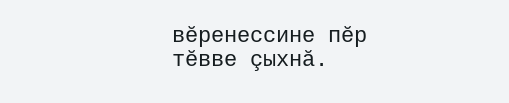вĕренессине пĕр тĕвве çыхнă.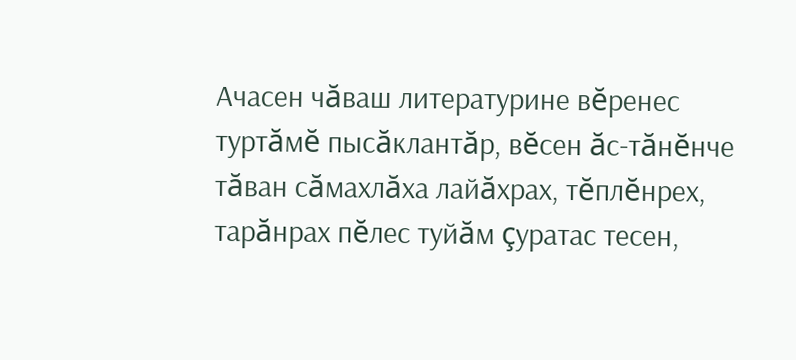Ачасен чăваш литературине вĕренес туртăмĕ пысăклантăр, вĕсен ăс-тăнĕнче тăван сăмахлăха лайăхрах, тĕплĕнрех, тарăнрах пĕлес туйăм çуратас тесен,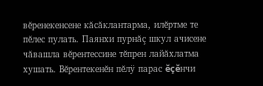вĕренекенсене кăсăклантарма, илĕртме те пĕлес пулать. Паянхи пурнăç шкул ачисене чăвашла вĕрентессине тĕпрен лайăхлатма хушать. Вĕрентекенĕн пĕлÿ парас ĕçĕнчи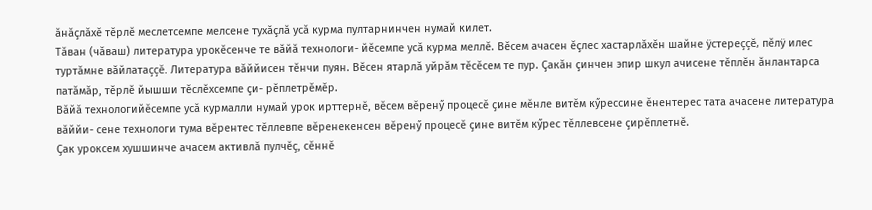ăнăçлăхĕ тĕрлĕ меслетсемпе мелсене тухăçлă усă курма пултарнинчен нумай килет.
Тăван (чăваш) литература урокĕсенче те вăйă технологи- йĕсемпе усă курма меллĕ. Вĕсем ачасен ĕçлес хастарлăхĕн шайне ÿстереççĕ, пĕлÿ илес туртăмне вăйлатаççĕ. Литература вăййисен тĕнчи пуян. Вĕсен ятарлă уйрăм тĕсĕсем те пур. Çакăн çинчен эпир шкул ачисене тĕплĕн ăнлантарса патăмăр, тĕрлĕ йышши тĕслĕхсемпе çи- рĕплетрĕмĕр.
Вӑйӑ технологийӗсемпе усӑ курмалли нумай урок ирттернӗ, вӗсем вӗренӳ процесӗ ҫине мӗнле витӗм кӳрессине ӗнентерес тата ачасене литература вӑййи- сене технологи тума вӗрентес тӗллевпе вӗренекенсен вӗренӳ процесӗ ҫине витӗм кӳрес тӗллевсене çирĕплетнĕ.
Ҫак уроксем хушшинче ачасем активлӑ пулчӗҫ, сӗннӗ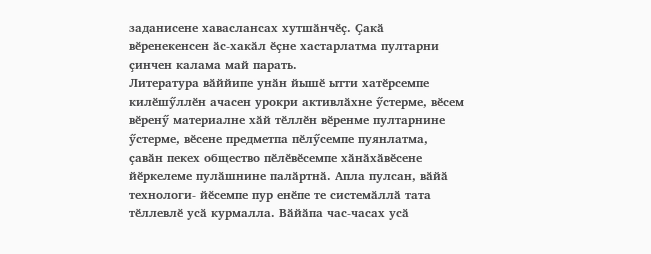заданисене хаваслансах хутшӑнчӗҫ. Ҫакӑ вӗренекенсен ӑс-хакӑл ӗҫне хастарлатма пултарни ҫинчен калама май парать.
Литература вӑййипе унӑн йышӗ ытти хатӗрсемпе килӗшӳллӗн ачасен урокри активлӑхне ӳстерме, вӗсем вӗренӳ материалне хӑй тӗллӗн вӗренме пултарнине ӳстерме, вӗсене предметпа пӗлӳсемпе пуянлатма, ҫавӑн пекех общество пӗлӗвӗсемпе хӑнӑхӑвӗсене йӗркелеме пулӑшнине палӑртнӑ. Апла пулсан, вӑйӑ технологи- йӗсемпе пур енӗпе те системӑллӑ тата тӗллевлӗ усӑ курмалла. Вӑйӑпа час-часах усӑ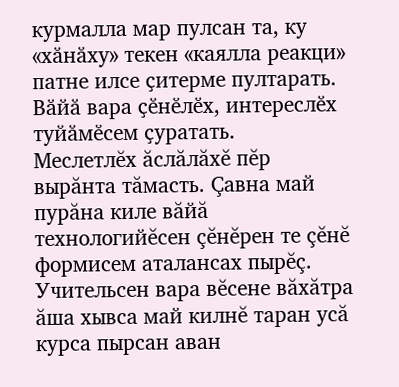курмалла мар пулсан та, ку «хӑнӑху» текен «каялла реакци» патне илсе ҫитерме пултарать. Вӑйӑ вара ҫӗнӗлӗх, интереслӗх туйӑмӗсем ҫуратать.
Меслетлĕх ăслăлăхĕ пĕр вырăнта тăмасть. Çавна май пурăна киле вăйă технологийĕсен çĕнĕрен те çĕнĕ формисем аталансах пырĕç. Учительсен вара вĕсене вăхăтра ăша хывса май килнĕ таран усă курса пырсан аван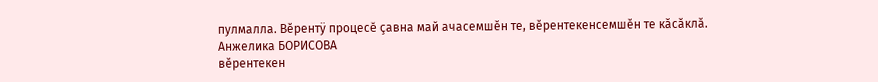пулмалла. Вĕрентÿ процесĕ çавна май ачасемшĕн те, вĕрентекенсемшĕн те кăсăклă.
Анжелика БОРИСОВА
вĕрентекен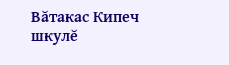Вăтакас Кипеч шкулĕ